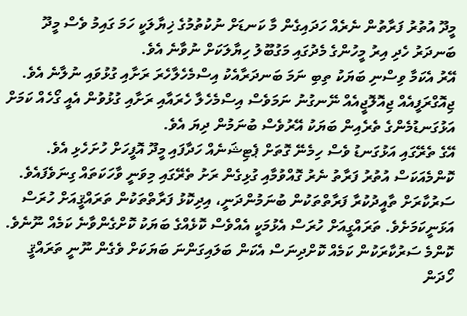މީދޫ އުތުރު ފަރާތުން ނެރެއް ހަދައިގެން މާ ކަނޑަށް ނުކުތުމުގެ ޚިޔާލަކީ ހަމަ ގައިމު ވެސް މީދޫ ބަނދަރު ހެދި އިރު މީހުންގެ މެދުގައި މަގުބޫލު ހިޔާލަކަށް ނުވާނެ އެވެ.
އޭރު އެކަމާ ވިސްނި ބަޔަކު ތިބި ނަމަ ބަނދަރާއެކު އިސްމެހެލާހެރަ ރަށާއި ގުޅުވައި ނުލާނެ އެވެ. ޖިއޮގްރަފީއެއް ޖިއޮލޮޖީއެއް ނޭނގުނު ނަމަވެސް އިސްމެހެލާ ހެރައާއި ރަށާއި ގުޅުވުން އެއީ ގޯހެއް ކަމަށް އަޅުގަނޑުމެންގެ ތެރެއިން ބަޔަކު އޭރުވެސް ބުނަމުން ދިޔަ އެވެ.
އޭގެ ތެރޭގައި އަޅުގަނޑު ވެސް ހިމެނޭ ގޮތަށް ޕެޓިޝަނެއް ހަދާފައި މީދޫ އޮފީހަށް ހުށަހެޅި އެވެ.
ކޮންމެއަކަސް އުތުރު ފަރާތު ނެރު ގޮއްވުމާއި ގުޅިގެން ރަށު ތެރޭގައި މިވަނީ ވާހަކަތައް ގިނަވެފައެވެ. ސަރުކާރަށް ތާއީދުކުރާ ފަރާތްތަކުން ބުނަމުންދަނީ، އިދިކޮޅު ފަރާތްތަކުން ތަރައްޤީއަށް ހުރަސް އަޅަނީކަމަށެވެ. ތަރައްގީއަށް ހުރަސް އެޅުމަކީ އެއްވެސް ކޮޅެއްގެ ބަޔަކު ކޮށްގެންވާނެ ކަމެއް ނޫނެވެ.
ކޮންމެ ސަރުކާރަކުން ކަމެއް ކޮށްދިނަސް އެކަން ބަލައިގަންނަ ބަޔަކަށް ވެގެން ނޫނީ ތަރައްޤީ ހޯދަން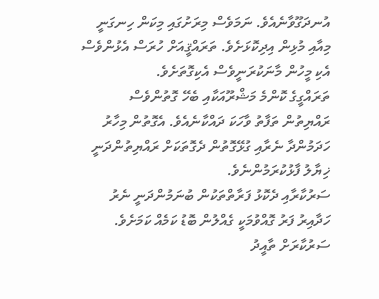އުނދަގޫވާނެއެވެ. ނަމަވެސް މިރަށުގައި މިކަން ހިނގަނީ މިއާއި މުޅިން އިދިކޮޅަށެވެ. ތަރައްޤީއަށް ހުރަސް އެޅުންވެސް އެކި މީހުން މާނަކުރަނީވެސް އެކިގޮތަށެވެ.
ތަރައްގީގެ ކޮންމެ މަޝްރޫއަކާއި ބެހޭ ގޮތުންވެސް ރައްޔިތުން ތަފާތު ވާހަކަ ދައްކާނެއެވެ. އެގޮތުން މިހާރު ހަދަމުންދާ ނެރާއި ގުޅޭގޮތުން ދެގޮތަކަށް ރައްޔިތުންދަނީ ޚިޔާލު ފާޅުކުރަމުންނެވެ.
ސަރުކާރާއި ދެކޮޅު ފަރާތްތަކުން ބުނަމުންދަނީ ނެރު ހަދާއިރު ފަރު ގޮއްވުމަކީ ގެއްލުން ބޮޑު ކަމެއް ކަމަށެވެ. ސަރުކާރަށް ތާއީދު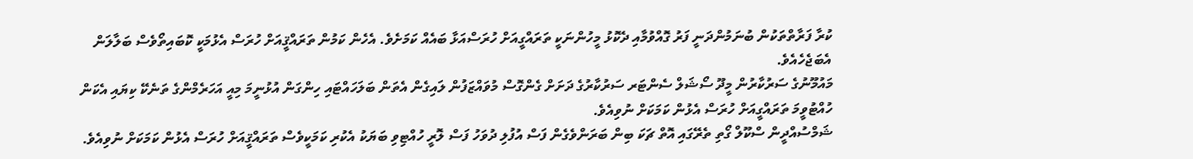ކުރާ ފަރާތްތަކުން ބުނަމުންދަނީ ފަރު ގޮއްވުމާއި ދެކޮޅު މީހުންނަކީ ތަރައްގީއަށް ހުރަސްއަޅާ ބައެއް ކަމަށެވެ. އެހެން ކަމުން ތަރައްޤީއަށް ހުރަސް އެޅުމަކީ ކޮބައިތޯވެސް ބަލާލަން އެބަޖެހެއެވެ.
މައުމޫނުގެ ސަރުކާރުން މީދޫ ސޯޝަލް ސެންޓަރ ސަރުކާރުގެ ދަށަށް ގެންގޮސް މުވައްޒަފުން ލައިގެން އެތަން ބަލަހައްޓައި ހިންގަން އުޅުނީމަ މިއީ އަހަރެމްންގެ ތަނެކޭ ކިޔައި އެކަން ހުއްޓުވީމަ ތަރައްގީއަށް ހުރަސް އެޅުން ކަމަކަށް ނުވިއެވެ.
ޝަމްސުއްދީން ސްކޫލް ގޯތި ތެރޭގައި އޮތް ޗަކަ ބިން ބަރަންވެގެން ފަސް އުފުލި ދުވަހު ފަސް ލޮރީ ހުއްޓިވި ބަޔަކު އެކުރި ކަމަކީވެސް ތަރައްޤީއަށް ހުރަސް އެޅުން ކަމަކަށް ނުވިއެވެ.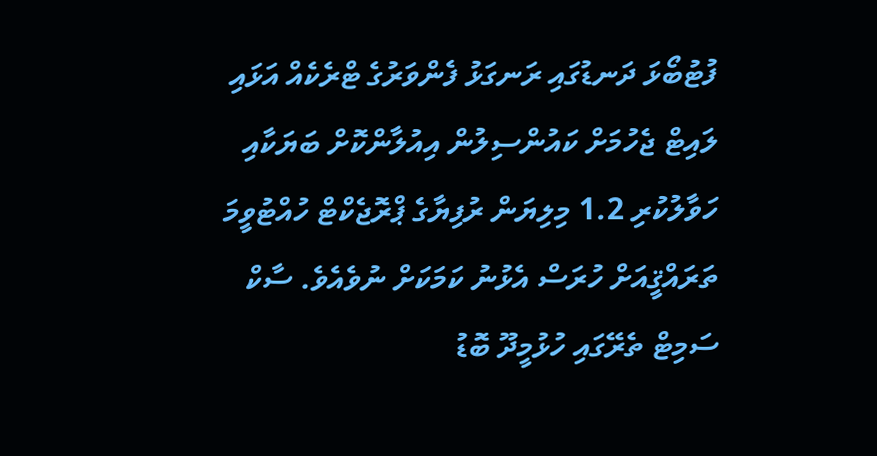ފުޓުބޯޅަ ދަނޑުގައި ރަނގަޅު ފެންވަރުގެ ޓްރެކެއް އަޅައި ލައިޓް ޖެހުމަށް ކައުންސިލުން އިއުލާންކޮށް ބަޔަކާއި ހަވާލުކުރި 1.2 މިލިޔަން ރުފިޔާގެ ޕްރޮޖެކްޓް ހުއްޓުވީމަ ތަރައްޤީއަށް ހުރަސް އެޅުނު ކަމަކަށް ނުވެއެވެ. ސާކް ސަމިޓް ތެރޭގައި ހުޅުމީދޫ ބޮޑު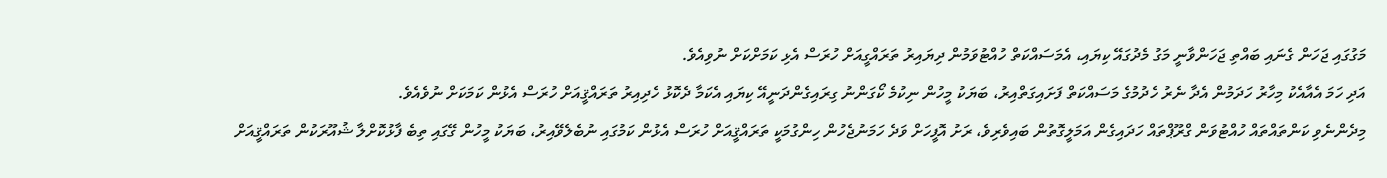މަގުގައި ޖަހަން ގެނައި ބައްތި ޖަހަންވާނީ މަގު މެދުގައޭ ކިޔައި، އެމަސައްކަތް ހުއްޓުވަމުން ދިޔައިރު ތަރައްގީއަށް ހުރަސް އެޅި ކަމަށްކަށް ނުވިއެވެ.
އަދި ހަމަ އެއާއެކު މިހާރު ހަދަމުން އެދާ ނެރު ހެދުމުގެ މަސައްކަތް ފަށައިގަތްއިރު، ބަޔަކު މީހުން ނިކުމެ ކޯގަންނު ގިރައިގެންދަނީއޭ ކިޔައި އެކަމާ ދެކޮޅު ހެދިއިރު ތަރައްޤީއަށް ހުރަސް އެޅުން ކަމަކަށް ނުވެއެވެ.
މިދެންނެވި ކަންތައްތައް ހުއްޓުވަން ގްރޫޕްތައް ހަދައިގެން އަމަލީގޮތުން ބައިވެރިވެ، ރަށު އޮފީހަށް ވަދެ ހަމަނުޖެހުން ހިންގުމަކީ ތަރައްޤީއަށް ހުރަސް އެޅުން ކަމުގައި ނުބެލެވޭއިރު، ބަޔަކު މީހުން ގޭގައި ތިބެ ފާޅުކޮށްލާ ޝުއޫރަކުން ތަރައްޤީއަށް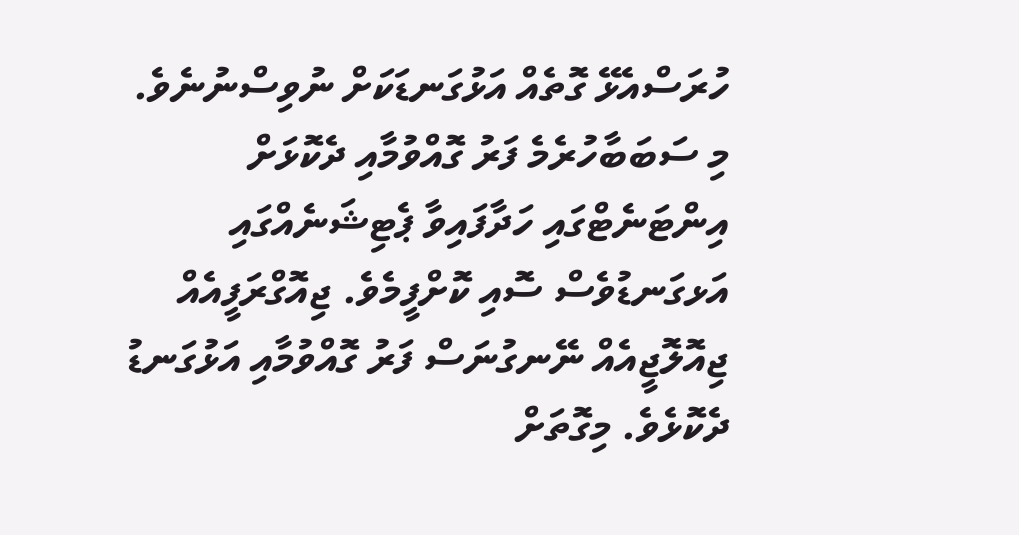ހުރަސްއެޅޭ ގޮތެއް އަޅުގަނޑަކަށް ނުވިސްނުނެވެ.
މި ސަބަބާހުރެމެ ފަރު ގޮއްވުމާއި ދެކޮޅަށް އިންޓަނެޓްގައި ހަދާފައިވާ ޕެޓިޝަނެއްގައި އަޅގަނޑުވެސް ސޮއި ކޮށްފީމެވެ. ޖިއޮގްރަފީއެއް ޖިއޮލޮޖީއެއް ނޭނގުނަސް ފަރު ގޮއްވުމާއި އަޅުގަނޑު ދެކޮޅެވެ. މިގޮތަށް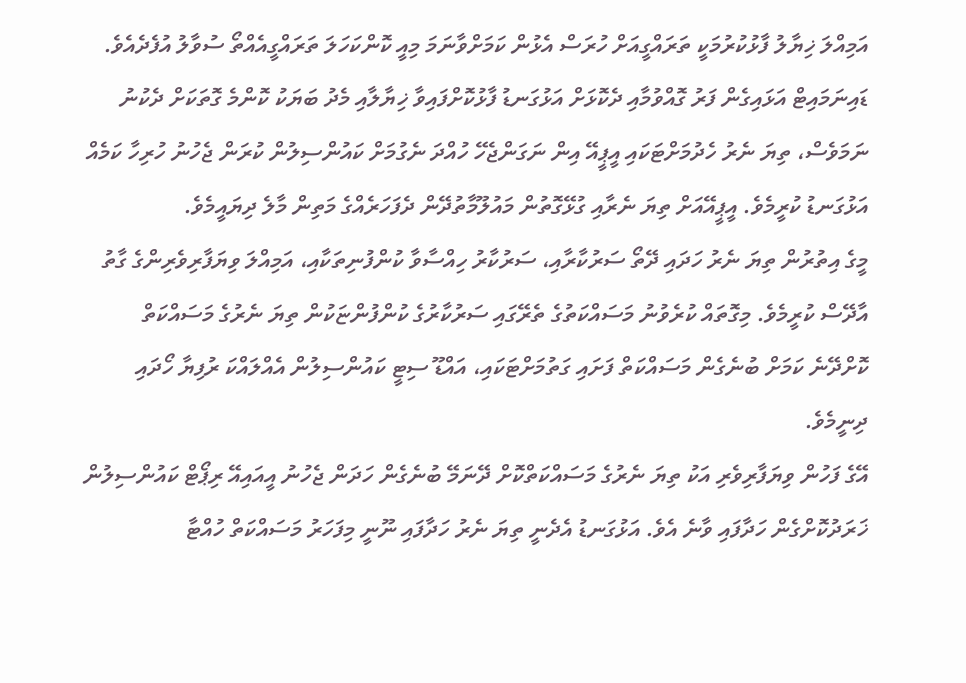އަމިއްލަ ޚިޔާލު ފާޅުކުރުމަކީ ތަރައްގީއަށް ހުރަސް އެޅުން ކަމަށްވާނަމަ މިއީ ކޮންކަހަލަ ތަރައްގީއެއްތޯ ސުވާލު އުފެދެއެވެ.
ޑައިނަމައިޓް އަޅައިގެން ފަރު ގޮއްވުމާއި ދެކޮޅަށް އަޅުގަނޑު ފާޅުކޮށްފައިވާ ޚިޔާލާއި މެދު ބަޔަކު ކޮންމެ ގޮތަކަށް ދެކުނު ނަމަވެސް، ތިޔަ ނެރު ހެދުމަށްޓަކައި އީޕީއޭ އިން ނަގަންޖެހޭ ހުއްދަ ނެގުމަށް ކައުންސިލުން ކުރަން ޖެހުނު ހުރިހާ ކަމެއް އަޅުގަނޑު ކުރީމެވެ. އީޕީއޭއަށް ތިޔަ ނެރާއި ގުޅޭގޮތުން މައުލޫމާތުދޭން ދެފަހަރެއްގެ މަތިން މާލެ ދިޔައީމެވެ.
މީގެ އިތުރުން ތިޔަ ނެރު ހަދައި ދޭތޯ ސަރުކާރާއި، ސަރުކާރު ހިއްސާވާ ކުންފުނިތަކާއި، އަމިއްލަ ވިޔަފާރިވެރިންގެ ގާތު އާދޭސް ކުރީމެވެ. މިގޮތައް ކުރެވުނު މަސައްކަތުގެ ތެރޭގައި ސަރުކާރުގެ ކުންފުންޏަކުން ތިޔަ ނެރުގެ މަސައްކަތް ކޮށްދޭނެ ކަމަށް ބުނެގެން މަސައްކަތް ފަށައި ގަތުމަށްޓަކައި، އައްޑޫ ސިޓީ ކައުންސިލުން އެއްލައްކަ ރުފިޔާ ހޯދައި ދިނީމެވެ.
އޭގެ ފަހުން ވިޔަފާރިވެރި އަކު ތިޔަ ނެރުގެ މަސައްކަތްކޮށް ދޭނަމޭ ބުނެގެން ހަދަން ޖެހުނު އީއައިއޭ ރިޕޯޓް ކައުންސިލުން ޚަރަދުކޮށްގެން ހަދާފައި ވާނެ އެވެ. އަޅުގަނޑު އެދެނީ ތިޔަ ނެރު ހަދާފައި ނޫނީ މިފަހަރު މަސައްކަތް ހުއްޓާ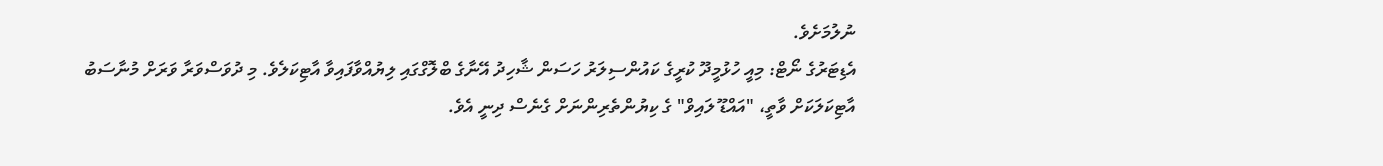ނުލުމަށެވެ.
އެޑިޓަރުގެ ނޯޓް: މިއީ ހުޅުމީދޫ ކުރީގެ ކައުންސިލަރު ހަސަން ޝާހިދު އޭނާގެ ބްލޮގްގައި ލިޔުއްވާފައިވާ އާޓިކަލެވެ. މި ދުވަސްވަރާ ވަރަށް މުނާސަބު އާޓިކަލަކަށް ވާތީ، "އައްޑޫ ލައިވް" ގެ ކިޔުންތެރިންނަށް ގެނެސް ދިނީ އެވެ.